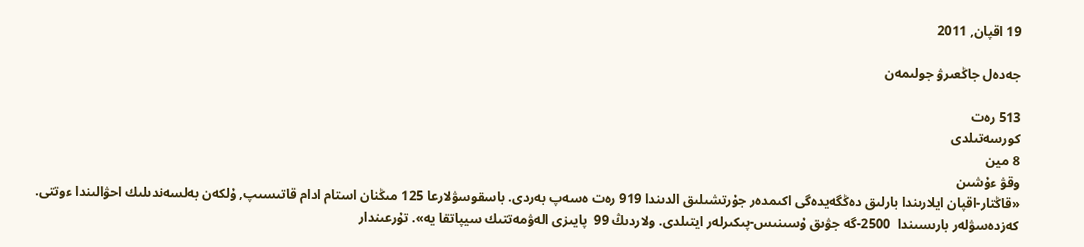19 اقپان, 2011

جەدەل جاڭعىرۋ جولىمەن

513 رەت
كورسەتىلدى
8 مين
وقۋ ءۇشىن
«قاڭتار-اقپان ايلارىندا بارلىق دەڭگەيدەگى اكىمدەر جۇرتشىلىق الدىندا 919 رەت ەسەپ بەردى. باسقوسۋلارعا 125 مىڭنان استام ادام قاتىسىپ, ۇلكەن بەلسەندىلىك احۋالىندا ءوتتى.  كەزدەسۋلەر بارىسىندا  2500-گە جۋىق ۇسىنىس-پىكىرلەر ايتىلدى. ولاردىڭ 99  پايىزى الەۋمەتتىك سيپاتقا يە». تۇرعىندار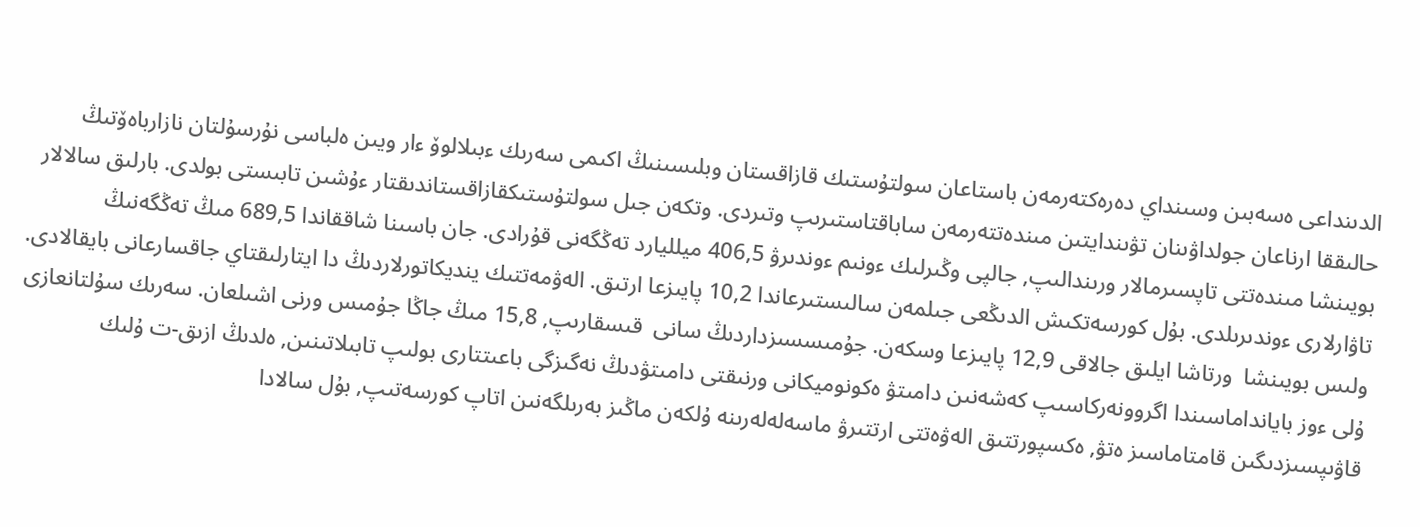الدىنداعى ەسەبىن وسىنداي دەرەكتەرمەن باستاعان سولتۇستىك قازاقستان وبلىسىنىڭ اكىمى سەرىك ءبىلالوۆ ءار ويىن ەلباسى نۇرسۇلتان نازارباەۆتىڭ حالىققا ارناعان جولداۋىنان تۋىندايتىن مىندەتتەرمەن ساباقتاستىرىپ وتىردى. وتكەن جىل سولتۇستىكقازاقستاندىقتار ءۇشىن تابىستى بولدى. بارلىق سالالار بويىنشا مىندەتتى تاپسىرمالار ورىندالىپ, جالپى وڭىرلىك ءونىم ءوندىرۋ 406,5 ميلليارد تەڭگەنى قۇرادى. جان باسىنا شاققاندا 689,5 مىڭ تەڭگەنىڭ تاۋارلارى ءوندىرىلدى. بۇل كورسەتكىش الدىڭعى جىلمەن سالىستىرعاندا 10,2 پايىزعا ارتىق. الەۋمەتتىك ينديكاتورلاردىڭ دا ايتارلىقتاي جاقسارعانى بايقالادى. ولىس بويىنشا  ورتاشا ايلىق جالاقى 12,9 پايىزعا وسكەن. جۇمىسسىزداردىڭ سانى  قىسقارىپ, 15,8 مىڭ جاڭا جۇمىس ورنى اشىلعان. سەرىك سۇلتانعازى ۇلى ءوز بايانداماسىندا اگروونەركاسىپ كەشەنىن دامىتۋ ەكونوميكانى ورنىقتى دامىتۋدىڭ نەگىزگى باعىتتارى بولىپ تابىلاتىنىن, ەلدىڭ ازىق-ت ۇلىك قاۋىپسىزدىگىن قامتاماسىز ەتۋ, ەكسپورتتىق الەۋەتتى ارتتىرۋ ماسەلەلەرىنە ۇلكەن ماڭىز بەرىلگەنىن اتاپ كورسەتىپ, بۇل سالادا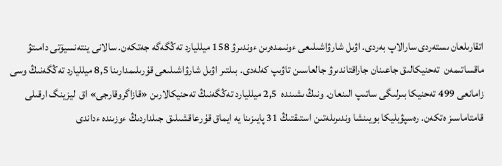اتقارىلعان ىستەردى سارالاپ بەردى. اۋىل شارۋاشىلىعى ءونىمدەرىن ءوندىرۋ 158 ميلليارد تەڭگەگە جەتكەن. سالانى ينتەنسيۆتى دامىتۋ ماقساتىمەن  تەحنيكالىق جاعىنان جاراقتاندىرۋ جالعاسىن تاۋىپ كەلەدى. بىلتىر اۋىل شارۋاشىلىعى قۇرىلىمدارىنا 8,5 ميلليارد تەڭگەنىڭ وسى زامانعى 499 تەحنيكا بىرلىگى ساتىپ الىنعان. ونىڭ ىشىندە  2,5 ميلليارد تەڭگەنىڭ تەحنيكالارىن «قازاگروقارجى» اق  ليزينگ ارقىلى قامتاماسىز ەتكەن. رەسپۋبليكا بويىنشا وندىرىلەتىن استىقتىڭ 31 پايىزىنا يە ايماق قۇرعاقشىلىق جىلداردىڭ ءوزىندە ءداندى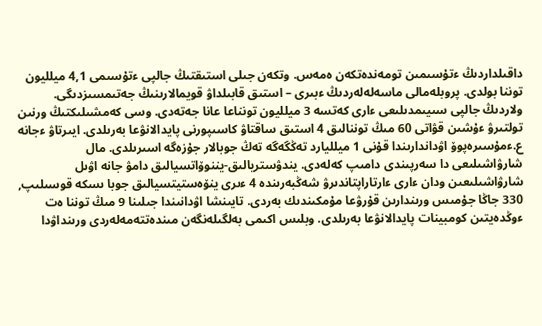داقىلداردىڭ ءتۇسىمىن تومەندەتكەن ەمەس. وتكەن جىلى استىقتىڭ جالپى ءتۇسىمى 4,1 ميلليون توننا بولدى. پروبلەمالى ماسەلەلەردىڭ ءبىرى – استىق قابىلداۋ قويمالارىنىڭ جەتىمسىزدىگى. ولاردىڭ جالپى سىيىمدىلىعى ءارى كەتسە 3 ميلليون تونناعا عانا جەتەدى. وسى كەمشىلىكتىڭ ورنىن تولتىرۋ ءۇشىن قۋاتى 60 مىڭ توننالىق 4 استىق ساقتاۋ كاسىپورنى پايدالانۋعا بەرىلدى. ايىرتاۋ ءجانە ع.ءمۇسىرەپوۆ اۋداندارىندا قۇنى 1 ميلليارد تەڭگەگە تەڭ جوبالار جۇزەگە اسىرىلدى. مال شارۋاشىلىعى دا سەرپىندى دامىپ كەلەدى. يندۋستريالىق-يننوۆاتسيالىق دامۋ جانە اۋىل شارۋاشىلىعىن ودان ءارى ءارتاراپتاندىرۋ شەڭبەرىندە 4 ءىرى ينۆەستيتسيالىق جوبا ىسكە قوسىلىپ, 330 جاڭا جۇمىس ورىندارىن قۇرۋعا مۇمكىندىك بەردى. تايىنشا اۋدانىندا جىلىنا 9 مىڭ توننا ەت ءوڭدەيتىن كومبينات پايدالانۋعا بەرىلدى. وبلىس اكىمى بەلگىلەنگەن مىندەتتەمەلەردى ورىنداۋدا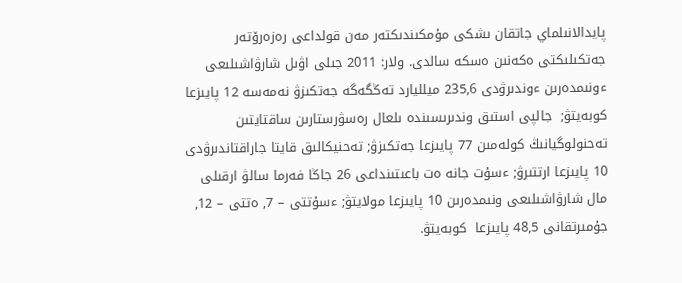پايدالانىلماي جاتقان ىشكى مۇمكىندىكتەر مەن قولداعى رەزەرۆتەر جەتكىلىكتى ەكەنىن ەسكە سالدى. ولار: 2011 جىلى اۋىل شارۋاشىلىعى ءونىمدەرىن ءوندىرۋدى 235,6 ميلليارد تەڭگەگە جەتكىزۋ نەمەسە 12 پايىزعا كوبەيتۋ;  جالپى استىق وندىرىسىندە ىلعال رەسۋرستارىن ساقتايتىن تەحنولوگيانىڭ كولەمىن 77 پايىزعا جەتكىزۋ; تەحنيكالىق قايتا جاراقتاندىرۋدى 10 پايىزعا ارتتىرۋ; ءسۇت جانە ەت باعىتىنداعى 26 جاڭا فەرما سالۋ ارقىلى مال شارۋاشىلىعى ونىمدەرىن 10 پايىزعا مولايتۋ; ءسۇتتى – 7, ەتتى – 12, جۇمىرتقانى 48,5 پايىزعا  كوبەيتۋ.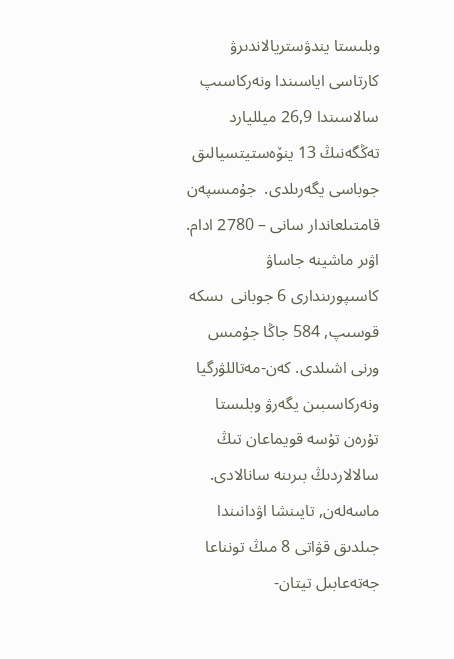وبلىستا يندۋستريالاندىرۋ كارتاسى اياسىندا ونەركاسىپ سالاسىندا 26,9 ميلليارد تەڭگەنىڭ 13 ينۆەستيتسيالىق جوباسى يگەرىلدى.  جۇمىسپەن قامتىلعاندار سانى – 2780 ادام. اۋىر ماشينە جاساۋ كاسىپورىندارى 6 جوبانى  ىسكە قوسىپ, 584 جاڭا جۇمىس ورنى اشىلدى. كەن-مەتاللۋرگيا ونەركاسىبىن يگەرۋ وبلىستا تۇرەن تۇسە قويماعان تىڭ سالالاردىڭ بىرىنە سانالادى. ماسەلەن, تايىنشا اۋدانىندا جىلدىق قۋاتى 8 مىڭ تونناعا جەتەعابىل تيتان-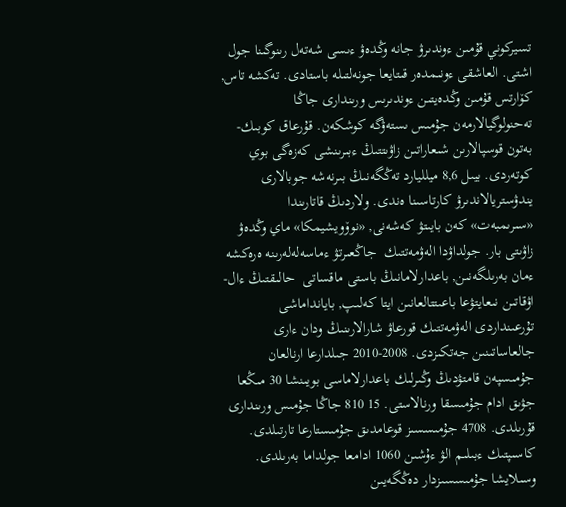تسيركوني قۇمىن ءوندىرۋ جانە وڭدەۋ ءىسى شەتەل رىنوگىنا جول اشتى. العاشقى ءونىمدەر قىتايعا جونەلتىلە باستادى. تەكشە تاس, كۆارتس قۇمىن وڭدەيتىن ءوندىرىس ورىندارى جاڭا تەحنولوگيالارمەن جۇمىس ىستەۋگە كوشكەن. قۇرعاق كوبىك-بەتون قوسپالارىن شىعاراتىن زاۋىتتىڭ ءبىرىنشى كەزەگى بوي كوتەردى. بيىل 8,6 ميلليارد تەڭگەنىڭ بىرنەشە جوبالارى يندۋستريالاندىرۋ كارتاسىنا ەندى. ولاردىڭ قاتارىندا «سىرىمبەت» كەن بايىتۋ كەشەنى, «نوۆويشيمكا» ماي وڭدەۋ زاۋىتى بار. جولداۋدا الەۋمەتتىك  جاڭعىرتۋ ءماسەلەلەرىنە ەرەكشە ءمان بەرىلگەنىن, باعدارلامانىڭ باستى ماقساتى  حالىقتىڭ ءال-اۋقاتىن نىعايتۋعا باعىتتالعانىن ايتا كەلىپ, بايانداماشى تۇرعىنداردى الەۋمەتتىك قورعاۋ شارالارىنىڭ ودان ءارى جالعاساتىنىن جەتكىزدى. 2008-2010 جىلدارعا ارنالعان جۇمىسپەن قامتۋدىڭ وڭىرلىك باعدارلاماسى بويىنشا 30 مىڭعا جۋىق ادام جۇمىسقا ورنالاستى. 15 810 جاڭا جۇمىس ورىندارى قۇرىلدى. 4708 جۇمىسسىز قوعامدىق جۇمىستارعا تارتىلدى. كاسىپتىك ءبىلىم الۋ ءۇشىن 1060 ادامعا جولداما بەرىلدى. وسىلايشا جۇمىسسىزدار دەڭگەيىن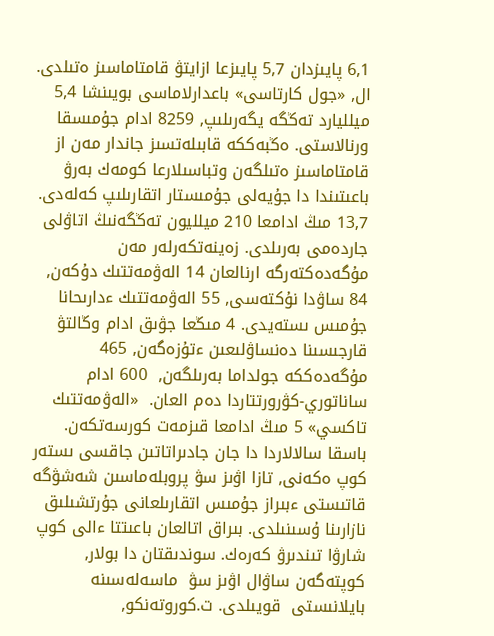6,1 پايىزدان 5,7 پايىزعا ازايتۋ قامتاماسىز ەتىلدى.  ال, «جول كارتاسى» باعدارلاماسى بويىنشا 5,4 ميلليارد تەڭگە يگەرىلىپ, 8259 ادام جۇمىسقا ورنالاستى. ەڭبەككە قابىلەتسىز جاندار مەن از قامتاماسىز ەتىلگەن وتباسىلارعا كومەك بەرۋ باعىتىندا دا جۇيەلى جۇمىستار اتقارىلىپ كەلەدى. 13,7 مىڭ ادامعا 210 ميلليون تەڭگەنىڭ اتاۋلى جاردەمى بەرىلدى. زەينەتكەرلەر مەن مۇگەدەكتەرگە ارنالعان 14 الەۋمەتتىك دۇكەن, 84 ساۋدا نۇكتەسى, 55 الەۋمەتتىك ءدارىحانا جۇمىس ىستەيدى. 4 مىڭعا جۋىق ادام وڭالتۋ قارجىسىنا دەنساۋلىعىن ءتۇزەگەن, 465 مۇگەدەككە جولداما بەرىلگەن,  600 ادام ساناتوري-كۋرورتتاردا دەم العان.  «الەۋمەتتىك تاكسي» 5 مىڭ ادامعا قىزمەت كورسەتكەن. باسقا سالالاردا دا جان جادىراتاتىن جاقسى ىستەر كوپ ەكەنى, تازا اۋىز سۋ پروبلەماسىن شەشۋگە قاتىستى ءبىراز جۇمىس اتقارىلعانى جۇرتشىلىق  نازارىنا ۇسىنىلدى. بىراق اتالعان باعىتتا ءالى كوپ شارۋا تىندىرۋ كەرەك. سوندىقتان دا بولار, كوپتەگەن ساۋال اۋىز سۋ  ماسەلەسىنە بايلانىستى  قويىلدى. ت.كوروتەنكو,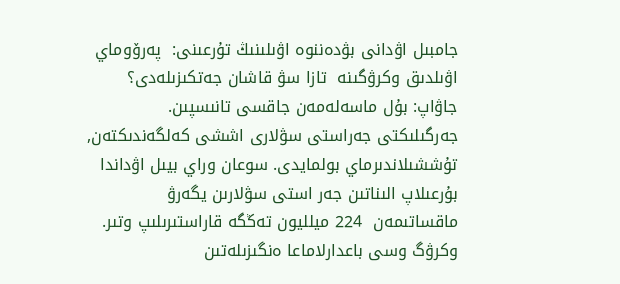جامبىل اۋدانى بۋدەننوە اۋىلىنىڭ تۇرعىنى:  پەرۆوماي اۋىلدىق وكرۋگىنە  تازا سۋ قاشان جەتكىزىلەدى؟ جاۋاپ: بۇل ماسەلەمەن جاقسى تانىسپىن. جەرگىلىكتى جەراستى سۋلارى اششى كەلگەندىكتەن, تۇششىلاندىرماي بولمايدى. سوعان وراي بيىل اۋداندا بۇرعىلاپ الىناتىن جەر استى سۋلارىن يگەرۋ ماقساتىمەن  224 ميلليون تەڭگە قاراستىرىلىپ وتىر. وكرۋگ وسى باعدارلاماعا ەنگىزىلەتىن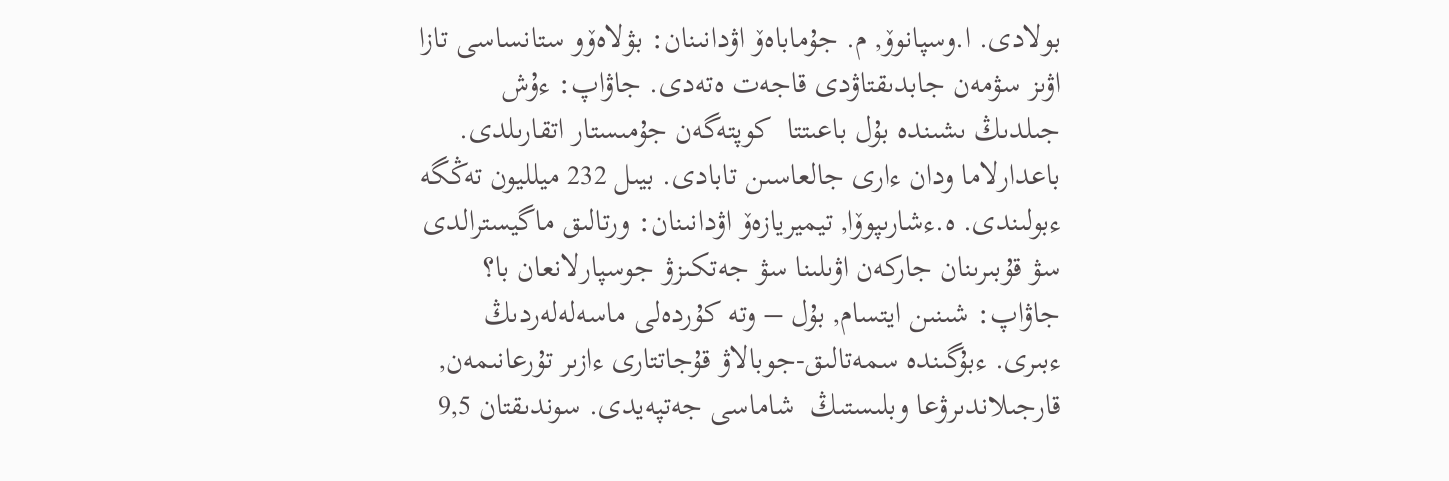بولادى. ا.وسپانوۆ, م. جۇماباەۆ اۋدانىنان: بۋلاەۆو ستانساسى تازا اۋىز سۋمەن جابدىقتاۋدى قاجەت ەتەدى. جاۋاپ: ءۇش جىلدىڭ ىشىندە بۇل باعىتتا  كوپتەگەن جۇمىستار اتقارىلدى. باعدارلاما ودان ءارى جالعاسىن تابادى. بيىل 232 ميلليون تەڭگە ءبولىندى. ە.ءشارىپوۆا, تيميريازەۆ اۋدانىنان: ورتالىق ماگيسترالدى سۋ قۇبىرىنان جاركەن اۋىلىنا سۋ جەتكىزۋ جوسپارلانعان با؟ جاۋاپ: شىنىن ايتسام, بۇل – وتە كۇردەلى ماسەلەلەردىڭ ءبىرى. ءبۇگىندە سمەتالىق-جوبالاۋ قۇجاتتارى ءازىر تۇرعانىمەن, قارجىلاندىرۋعا وبلىستىڭ  شاماسى جەتپەيدى. سوندىقتان 9,5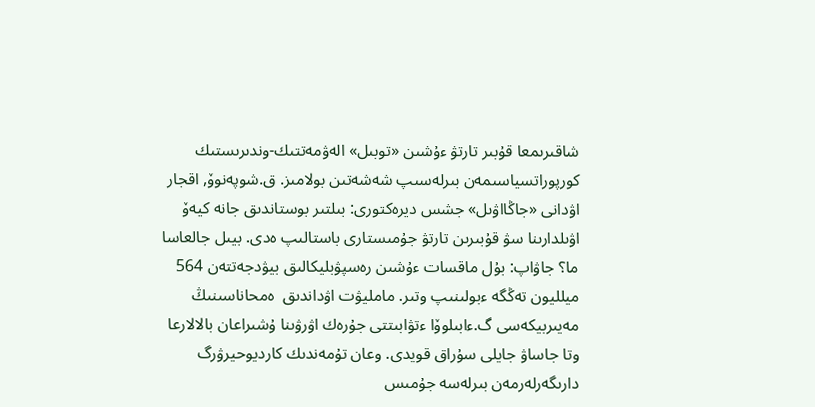شاقىرىمعا قۇبىر تارتۋ ءۇشىن «توبىل» الەۋمەتتىك-وندىرىستىك كورپوراتسياسىمەن بىرلەسىپ شەشەتىن بولامىز. ق.شوپەنوۆ, اقجار اۋدانى «جاڭااۋىل» جشس ديرەكتورى: بىلتىر بوستاندىق جانە كيەۆ اۋىلدارىنا سۋ قۇبىرىن تارتۋ جۇمىستارى باستالىپ ەدى. بيىل جالعاسا ما؟ جاۋاپ: بۇل ماقسات ءۇشىن رەسپۋبليكالىق بيۋدجەتتەن 564 ميلليون تەڭگە ءبولىنىپ وتىر. مامليۋت اۋداندىق  ەمحاناسىنىڭ مەيىربيكەسى گ.ءابىلوۆا ءتۋابىتتى جۇرەك اۋرۋىنا ۇشىراعان بالالارعا وتا جاساۋ جايلى سۇراق قويدى. وعان تۇمەندىك كارديوحيرۋرگ دارىگەرلەرمەن بىرلەسە جۇمىس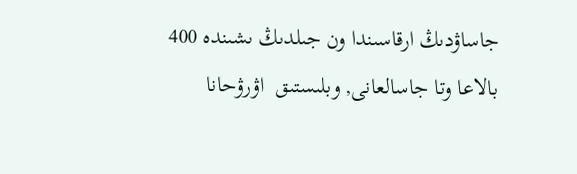جاساۋدىڭ ارقاسىندا ون جىلدىڭ ىشىندە 400 بالاعا وتا جاسالعانى, وبلىستىق  اۋرۋحانا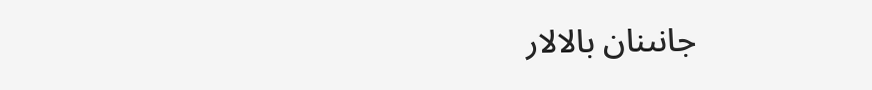جانىنان بالالار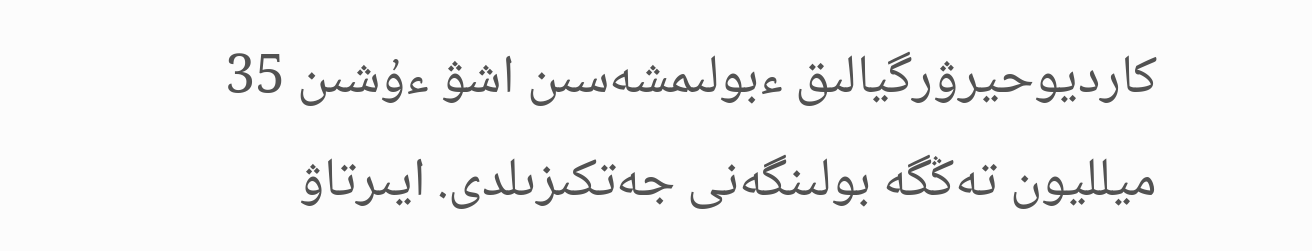كارديوحيرۋرگيالىق ءبولىمشەسىن اشۋ ءۇشىن 35 ميلليون تەڭگە بولىنگەنى جەتكىزىلدى. ايىرتاۋ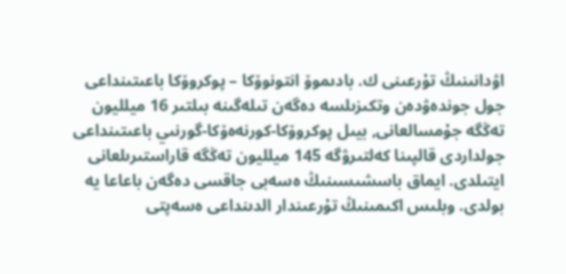اۋدانىنىڭ تۇرعىنى ك. بادىموۆ انتونوۆكا – پوكروۆكا باعىتىنداعى جول جوندەۋدەن وتكىزىلسە دەگەن تىلەگىنە بىلتىر 16 ميلليون  تەڭگە جۇمسالعانى, بيىل پوكروۆكا-كورنەەۆكا-گورنىي باعىتىنداعى جولداردى قالپىنا كەلتىرۋگە 145 ميلليون تەڭگە قاراستىرىلعانى ايتىلدى. ايماق باسشىسىنىڭ ەسەبى جاقسى دەگەن باعاعا يە بولدى. وبلىس اكىمىنىڭ تۇرعىندار الدىنداعى ەسەپتى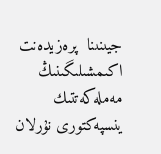جيىنىنا  پرەزيدەنت اكىمشىلىگىنىڭ مەملەكەتتىك ينسپەكتورى نۇرلان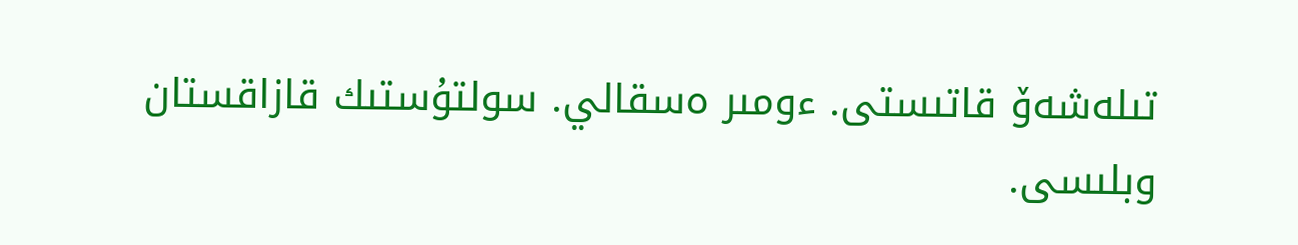تىلەشەۆ قاتىستى. ءومىر ەسقالي. سولتۇستىك قازاقستان وبلىسى.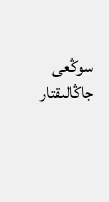سوڭعى جاڭالىقتار